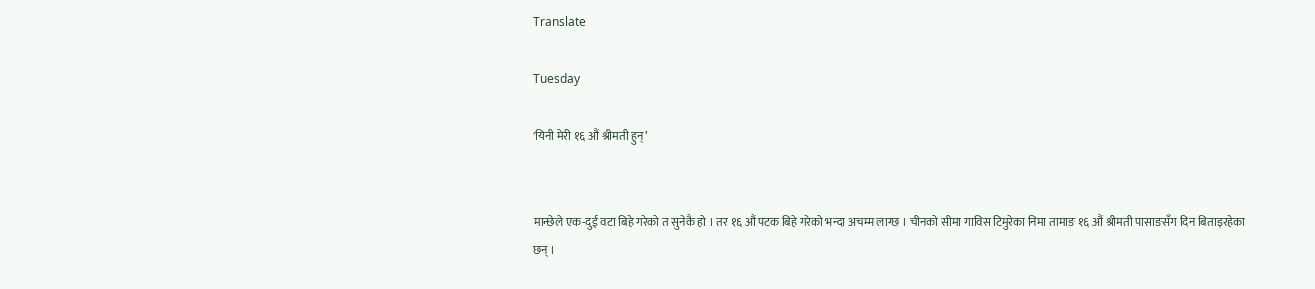Translate

Tuesday

'यिनी मेरी १६ औं श्रीमती हुन्’


मान्छेले एक-दुई वटा बिहे गरेको त सुनेकै हो । तर १६ औं पटक बिहे गरेको भन्दा अचम्म लाग्छ । चीनको सीमा गाविस टिमुरेका निमा तामाङ १६ औं श्रीमती पासाङसँग दिन बिताइरहेका छन् ।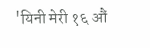'यिनी मेरी १६ औं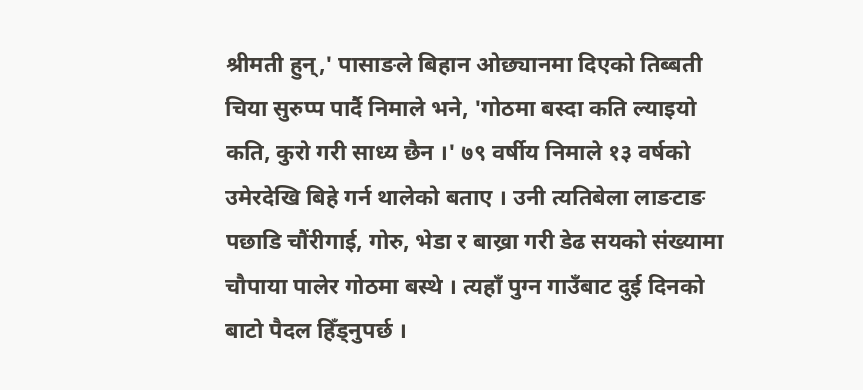श्रीमती हुन्,' पासाङले बिहान ओछ्यानमा दिएको तिब्बती चिया सुरुप्प पार्दै निमाले भने, 'गोठमा बस्दा कति ल्याइयो कति, कुरो गरी साध्य छैन ।' ७९ वर्षीय निमाले १३ वर्षको उमेरदेखि बिहे गर्न थालेको बताए । उनी त्यतिबेला लाङटाङ पछाडि चौंरीगाई, गोरु, भेडा र बाख्रा गरी डेढ सयको संख्यामा चौपाया पालेर गोठमा बस्थे । त्यहाँ पुग्न गाउँबाट दुई दिनको बाटो पैदल हिँड्नुपर्छ ।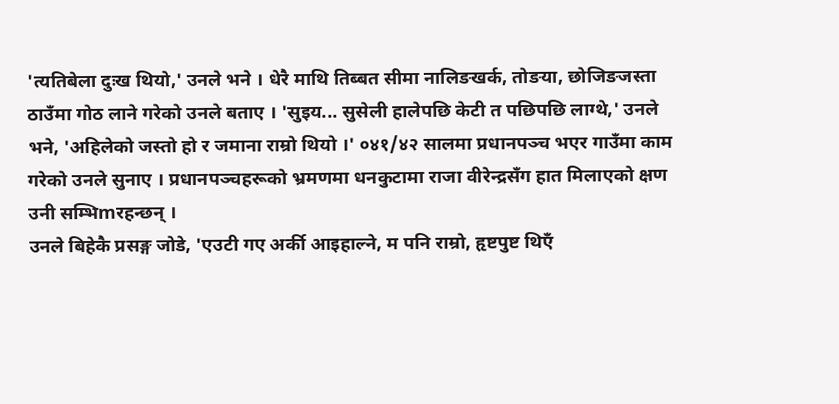'त्यतिबेला दुःख थियो,' उनले भने । धेरै माथि तिब्बत सीमा नालिङखर्क, तोङया, छोजिङजस्ता ठाउँमा गोठ लाने गरेको उनले बताए । 'सुइय... सुसेली हालेपछि केटी त पछिपछि लाग्थे,' उनले भने, 'अहिलेको जस्तो हो र जमाना राम्रो थियो ।' ०४१/४२ सालमा प्रधानपञ्च भएर गाउँमा काम गरेको उनले सुनाए । प्रधानपञ्चहरूको भ्रमणमा धनकुटामा राजा वीरेन्द्रसँग हात मिलाएको क्षण उनी सम्भिmरहन्छन् ।
उनले बिहेकै प्रसङ्ग जोडे, 'एउटी गए अर्की आइहाल्ने, म पनि राम्रो, हृष्टपुष्ट थिएँ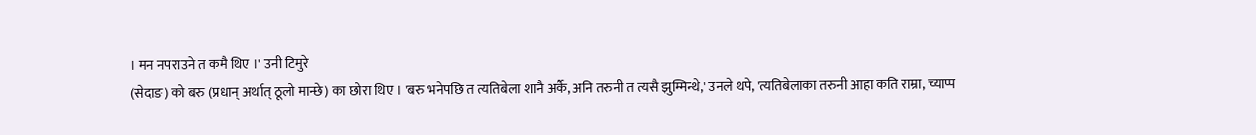। मन नपराउने त कमै थिए ।' उनी टिमुरे
(सेदाङ) को बरु (प्रधान् अर्थात् ठूलो मान्छे) का छोरा थिए । 'बरु भनेपछि त त्यतिबेला शानै अर्कै, अनि तरुनी त त्यसै झुम्मिन्थे,' उनले थपे, 'त्यतिबेलाका तरुनी आहा कति राम्रा, च्याप्प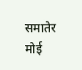समातेर मोई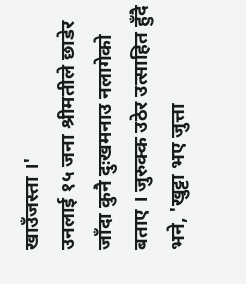खाउँजस्ता ।'
उनलाई १५ जना श्रीमतीले छाडेर जाँदा कुनै दुःखमनाउ नलागेको बताए । जुरुक्क उठेर उत्साहित हुँदै भने, 'खुट्टा भए जुत्ता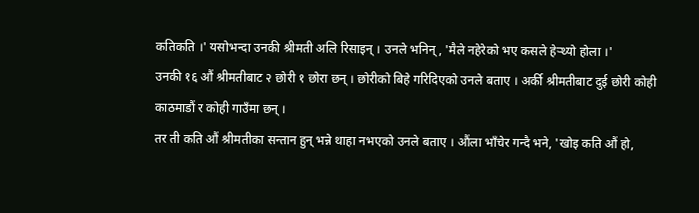कतिकति ।' यसोभन्दा उनकी श्रीमती अलि रिसाइन् । उनले भनिन्, 'मैले नहेरेको भए कसले हेर्‍थ्यो होला ।'
उनकी १६ औं श्रीमतीबाट २ छोरी १ छोरा छन् । छोरीको बिहे गरिदिएको उनले बताए । अर्की श्रीमतीबाट दुई छोरी कोही काठमाडौं र कोही गाउँमा छन् ।
तर ती कति औं श्रीमतीका सन्तान हुन् भन्ने थाहा नभएको उनले बताए । औंला भाँचेर गन्दै भने, 'खोइ कति औं हो,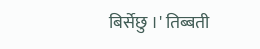बिर्सेछु ।' तिब्बती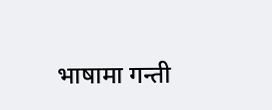भाषामा गन्ती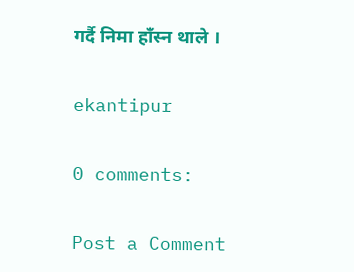गर्दै निमा हाँस्न थाले ।

ekantipur

0 comments:

Post a Comment